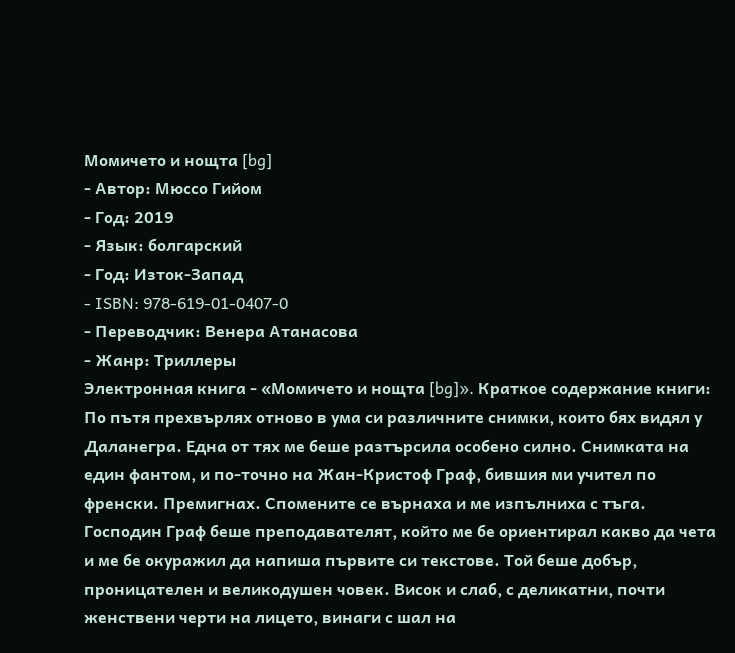Момичето и нощта [bg]
- Автор: Мюссо Гийом
- Год: 2019
- Язык: болгарский
- Год: Изток-Запад
- ISBN: 978-619-01-0407-0
- Переводчик: Венера Атанасова
- Жанр: Триллеры
Электронная книга - «Момичето и нощта [bg]». Краткое содержание книги:
По пътя прехвърлях отново в ума си различните снимки, които бях видял у Даланегра. Една от тях ме беше разтърсила особено силно. Снимката на един фантом, и по-точно на Жан-Кристоф Граф, бившия ми учител по френски. Премигнах. Спомените се върнаха и ме изпълниха с тъга. Господин Граф беше преподавателят, който ме бе ориентирал какво да чета и ме бе окуражил да напиша първите си текстове. Той беше добър, проницателен и великодушен човек. Висок и слаб, с деликатни, почти женствени черти на лицето, винаги с шал на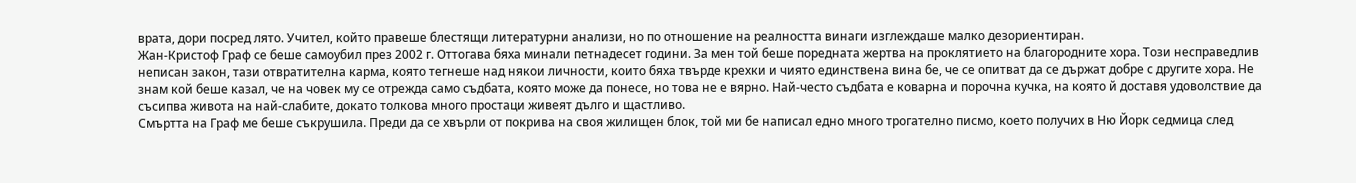врата, дори посред лято. Учител, който правеше блестящи литературни анализи, но по отношение на реалността винаги изглеждаше малко дезориентиран.
Жан-Кристоф Граф се беше самоубил през 2002 г. Оттогава бяха минали петнадесет години. За мен той беше поредната жертва на проклятието на благородните хора. Този несправедлив неписан закон, тази отвратителна карма, която тегнеше над някои личности, които бяха твърде крехки и чиято единствена вина бе, че се опитват да се държат добре с другите хора. Не знам кой беше казал, че на човек му се отрежда само съдбата, която може да понесе, но това не е вярно. Най-често съдбата е коварна и порочна кучка, на която й доставя удоволствие да съсипва живота на най-слабите, докато толкова много простаци живеят дълго и щастливо.
Смъртта на Граф ме беше съкрушила. Преди да се хвърли от покрива на своя жилищен блок, той ми бе написал едно много трогателно писмо, което получих в Ню Йорк седмица след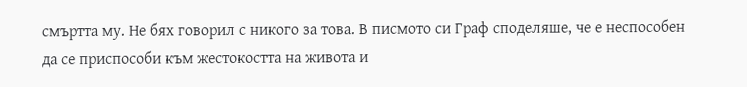смъртта му. Не бях говорил с никого за това. В писмото си Граф споделяше, че е неспособен да се приспособи към жестокостта на живота и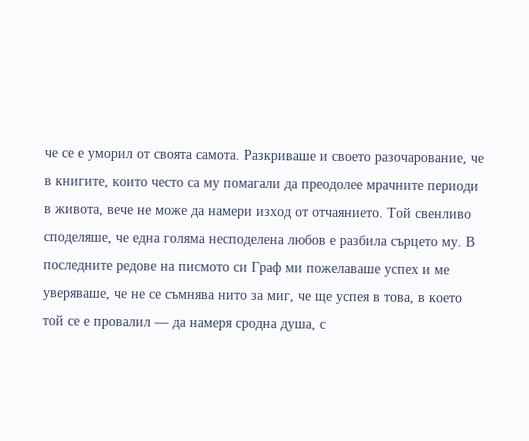че се е уморил от своята самота. Разкриваше и своето разочарование, че в книгите, които често са му помагали да преодолее мрачните периоди в живота, вече не може да намери изход от отчаянието. Той свенливо споделяше, че една голяма несподелена любов е разбила сърцето му. В последните редове на писмото си Граф ми пожелаваше успех и ме уверяваше, че не се съмнява нито за миг, че ще успея в това, в което той се е провалил — да намеря сродна душа, с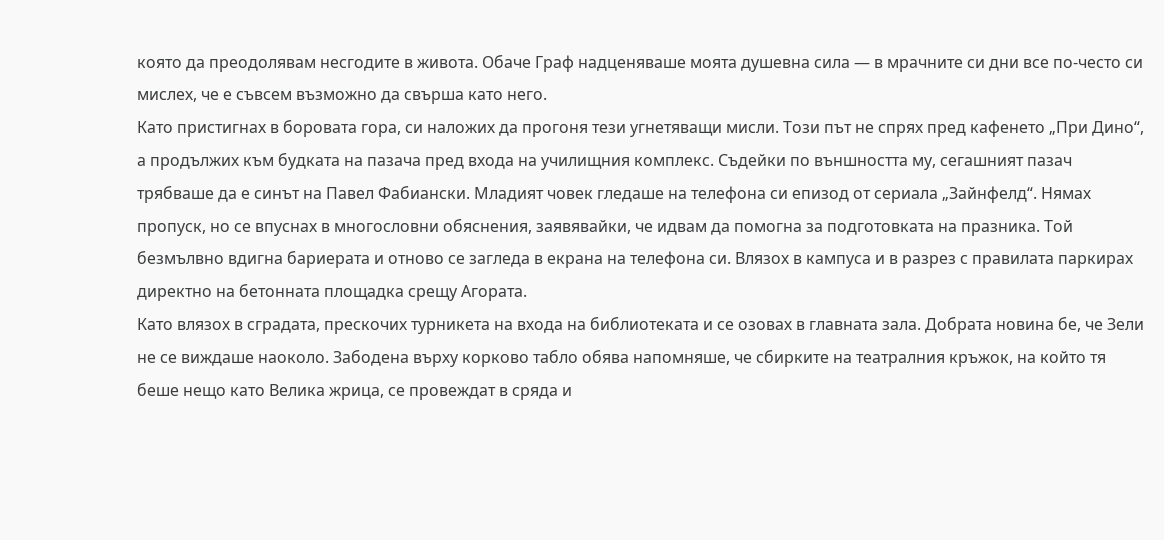която да преодолявам несгодите в живота. Обаче Граф надценяваше моята душевна сила — в мрачните си дни все по-често си мислех, че е съвсем възможно да свърша като него.
Като пристигнах в боровата гора, си наложих да прогоня тези угнетяващи мисли. Този път не спрях пред кафенето „При Дино“, а продължих към будката на пазача пред входа на училищния комплекс. Съдейки по външността му, сегашният пазач трябваше да е синът на Павел Фабиански. Младият човек гледаше на телефона си епизод от сериала „Зайнфелд“. Нямах пропуск, но се впуснах в многословни обяснения, заявявайки, че идвам да помогна за подготовката на празника. Той безмълвно вдигна бариерата и отново се загледа в екрана на телефона си. Влязох в кампуса и в разрез с правилата паркирах директно на бетонната площадка срещу Агората.
Като влязох в сградата, прескочих турникета на входа на библиотеката и се озовах в главната зала. Добрата новина бе, че Зели не се виждаше наоколо. Забодена върху корково табло обява напомняше, че сбирките на театралния кръжок, на който тя беше нещо като Велика жрица, се провеждат в сряда и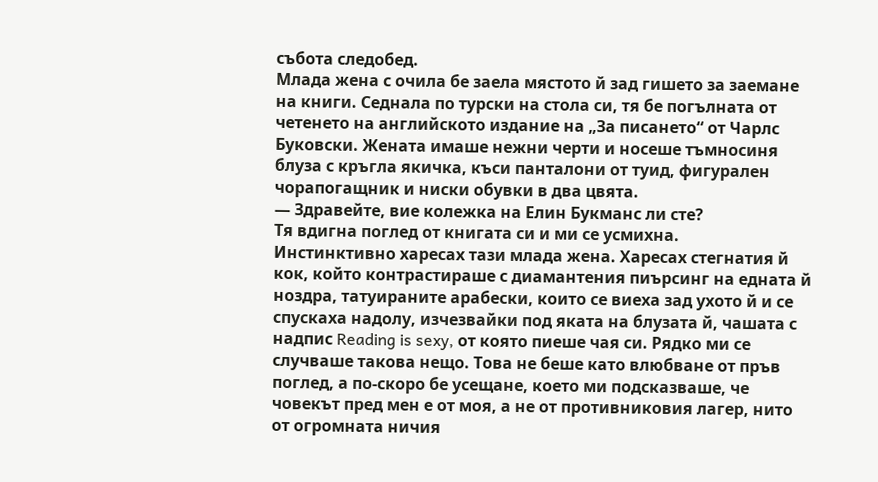събота следобед.
Млада жена с очила бе заела мястото й зад гишето за заемане на книги. Седнала по турски на стола си, тя бе погълната от четенето на английското издание на „За писането“ от Чарлс Буковски. Жената имаше нежни черти и носеше тъмносиня блуза с кръгла якичка, къси панталони от туид, фигурален чорапогащник и ниски обувки в два цвята.
— Здравейте, вие колежка на Елин Букманс ли сте?
Тя вдигна поглед от книгата си и ми се усмихна.
Инстинктивно харесах тази млада жена. Харесах стегнатия й кок, който контрастираше с диамантения пиърсинг на едната й ноздра, татуираните арабески, които се виеха зад ухото й и се спускаха надолу, изчезвайки под яката на блузата й, чашата с надпис Reading is sexy, от която пиеше чая си. Рядко ми се случваше такова нещо. Това не беше като влюбване от пръв поглед, а по-скоро бе усещане, което ми подсказваше, че човекът пред мен е от моя, а не от противниковия лагер, нито от огромната ничия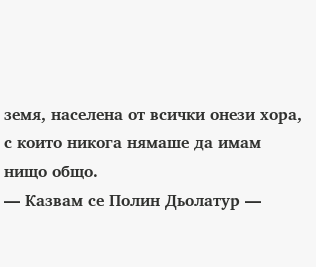земя, населена от всички онези хора, с които никога нямаше да имам нищо общо.
— Казвам се Полин Дьолатур —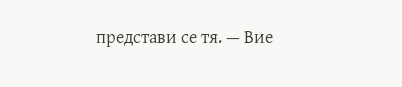представи се тя. — Вие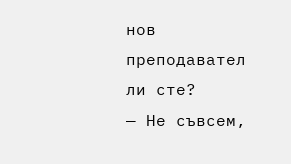нов преподавател ли сте?
— Не съвсем,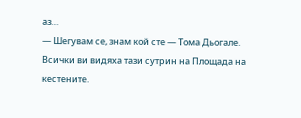аз…
— Шегувам се, знам кой сте — Тома Дьогале. Всички ви видяха тази сутрин на Площада на кестените.